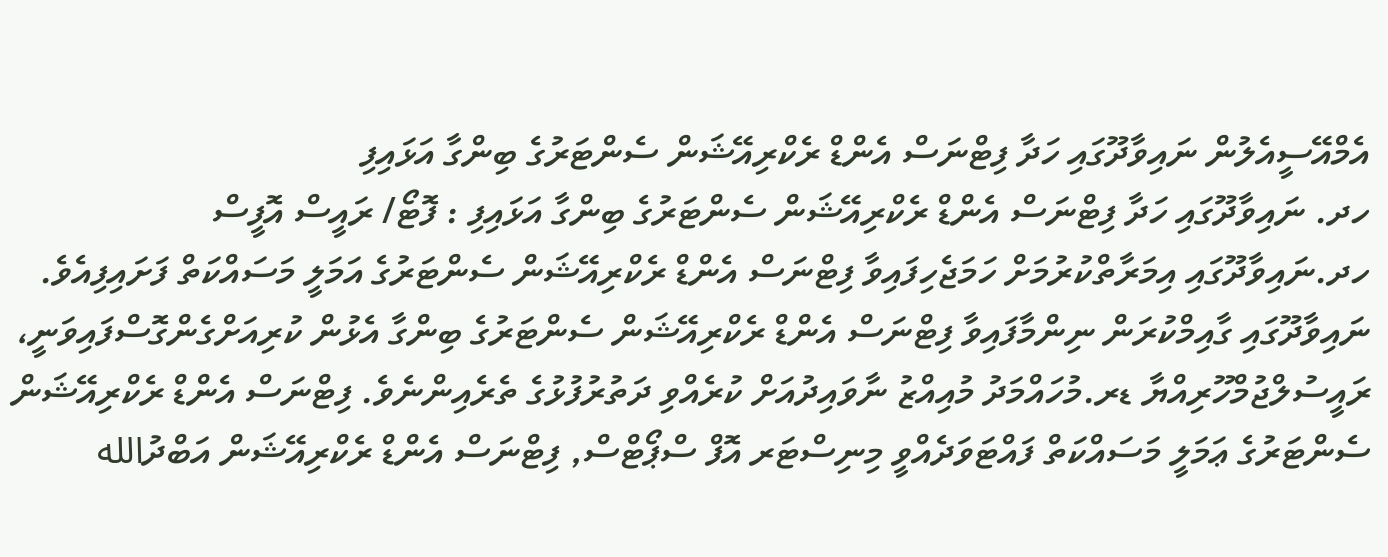އެމްއޭސީއެލުން ނައިވާދޫގައި ހަދާ ފިޓްނަސް އެންޑް ރެކްރިއޭޝަން ސެންޓަރުގެ ބިންގާ އަޅައިފި
ހދ. ނައިވާދޫގައި ހަދާ ފިޓްނަސް އެންޑް ރެކްރިއޭޝަން ސެންޓަރުގެ ބިންގާ އަޅައިފި : ފޮޓޯ/ ރައީސް އޮފީސް
ހދ.ނައިވާދޫގައި އިމަރާތްކުރުމަށް ހަމަޖެހިފައިވާ ފިޓްނަސް އެންޑް ރެކްރިއޭޝަން ސެންޓަރުގެ އަމަލީ މަސައްކަތް ފަށައިފިއެވެ.
ނައިވާދޫގައި ގާއިމްކުރަން ނިންމާފައިވާ ފިޓްނަސް އެންޑް ރެކްރިއޭޝަން ސެންޓަރުގެ ބިންގާ އެޅުން ކުރިއަށްގެންގޮސްފައިވަނީ، ރައީސުލްޖުމްހޫރިއްޔާ ޑރ.މުހައްމަދު މުއިއްޒު ނާވައިދުއަށް ކުރެއްވި ދަތުރުފުޅުގެ ތެރެއިންނެވެ. ފިޓްނަސް އެންޑް ރެކްރިއޭޝަން ސެންޓަރުގެ ޢަމަލީ މަސައްކަތް ފައްޓަވަދެއްވީ މިނިސްޓަރ އޮފް ސްޕޯޓްސް, ފިޓްނަސް އެންޑް ރެކްރިއޭޝަން އަބްދުالله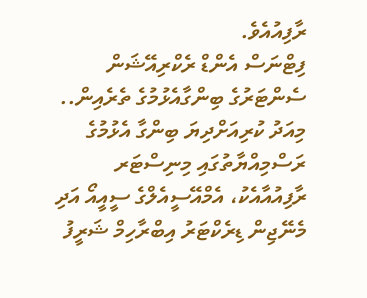ރާފިއުއެވެ.
ފިޓްނަސް އެންޑް ރެކްރިއޭޝަން ސެންޓަރުގެ ބިންގާއެޅުމުގެ ތެރެއިން..
މިއަދު ކުރިއަށްދިޔަ ބިންގާ އެޅުމުގެ ރަސްމިއްޔާތުގައި މިނިސްޓަރ ރާފިއުއާއެކު، އެމްއޭސީއެލްގެ ސީއީއޯ އަދި މެނޭޖިން ޑިރެކްޓަރު އިބްރާހިމް ޝަރީފު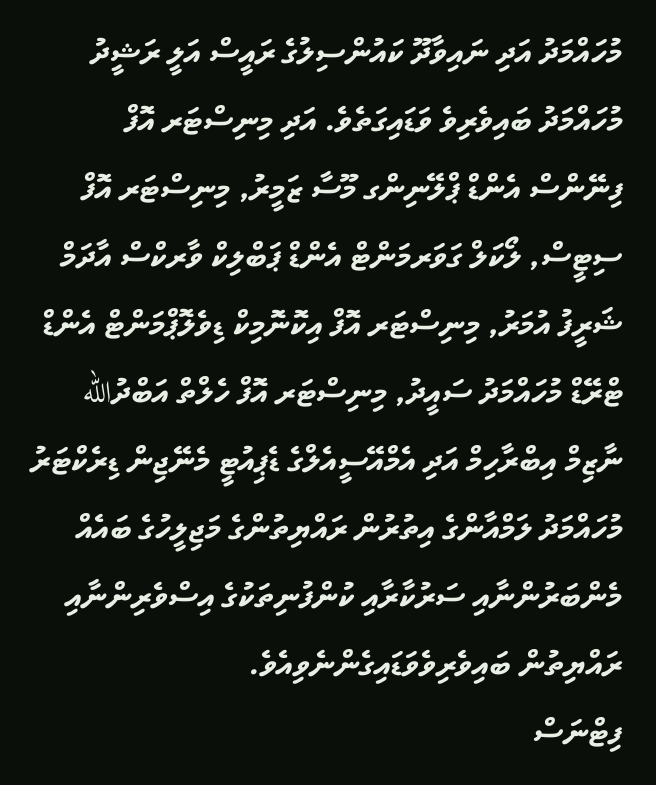މުހައްމަދު އަދި ނައިވާދޫ ކައުންސިލުގެ ރައީސް އަލީ ރަޝީދު މުހައްމަދު ބައިވެރިވެ ވަޑައިގަތެވެ. އަދި މިނިސްޓަރ އޮފް ފިނޭންސް އެންޑް ޕްލޭނިންގ މޫސާ ޒަމީރު, މިނިސްޓަރ އޮފް ސިޓީސް, ލޯކަލް ގަވަރމަންޓް އެންޑް ޕަބްލިކް ވާރކްސް އާދަމް ޝަރީފު އުމަރު, މިނިސްޓަރ އޮފް އިކޮނޮމިކް ޑިވެލޮޕްމަންޓް އެންޑް ޓްރޭޑް މުހައްމަދު ސައީދު, މިނިސްޓަރ އޮފް ހެލްތް އަބްދުالله ނާޒިމް އިބްރާހިމް އަދި އެމްއޭސީއެލްގެ ޑެޕިއުޓީ މެނޭޖިން ޑިރެކްޓަރު މުހައްމަދު ލަމްއާންގެ އިތުރުން ރައްޔިތުންގެ މަޖިލީހުގެ ބައެއް މެންބަރުންނާއި ސަރުކާރާއި ކުންފުނިތަކުގެ އިސްވެރިންނާއި ރައްޔިތުން ބައިވެރިވެވަޑައިގެންނެވިއެވެ.
ފިޓްނަސް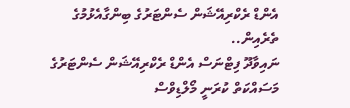އެންޑް ރެކްރިއޭޝަން ސެންޓަރުގެ ބިންގާއެޅުމުގެ ތެރެއިން..
ނައިވާދޫ ފިޓްނަސް އެންޑް ރެކްރިއޭޝަން ސެންޓަރުގެ މަސައްކަތް ކުރަނީ މޯލްޑިވްސް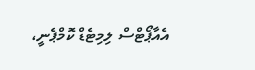އެއާޕޯޓްސް ލިމިޓެޑް ކޮމްޕެނީ،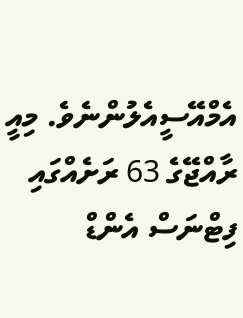އެމްއޭސީއެލުންނެވެ. މިއީ ރާއްޖޭގެ 63 ރަށެއްގައި ފިޓްނަސް އެންޑް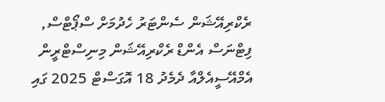ރެކްރިއޭޝަން ސެންޓަރު ހެދުމަށް ސްޕޯޓްސް, ފިޓްނަސް އެންޑް ރެކްރިއޭޝަން މިނިސްޓްރީން އެމްއޭސީއެލްއާ ދެމެދު 18 އޮގަސްޓް 2025 ގައި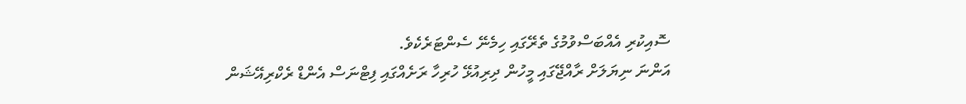ސޮއިކުރި އެއްބަސްވުމުގެ ތެރޭގައި ހިމެނޭ ސެންޓަރެކެވެ.
އަންނަ ނިޔަލަށް ރާއްޖޭގައި މީހުން ދިރިއުޅޭ ހުރިހާ ރަށެއްގައި ފިޓްނަސް އެންޑް ރެކްރިއޭޝަން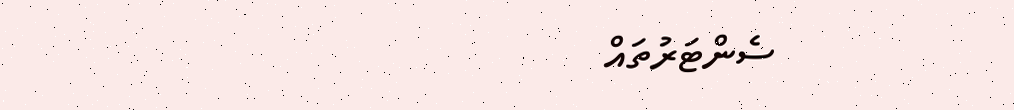ސެންޓަރުތައް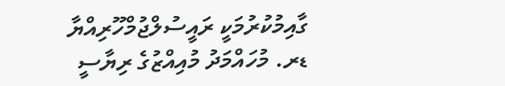ގާއިމުކުރުމަކީ ރައީސުލްޖުމްހޫރިއްޔާ ޑރ. މުހައްމަދު މުއިއްޒުގެ ރިޔާސީ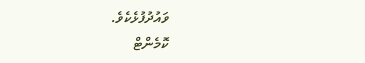ވައުދުފުޅެކެވެ.
ކޮމެންޓް